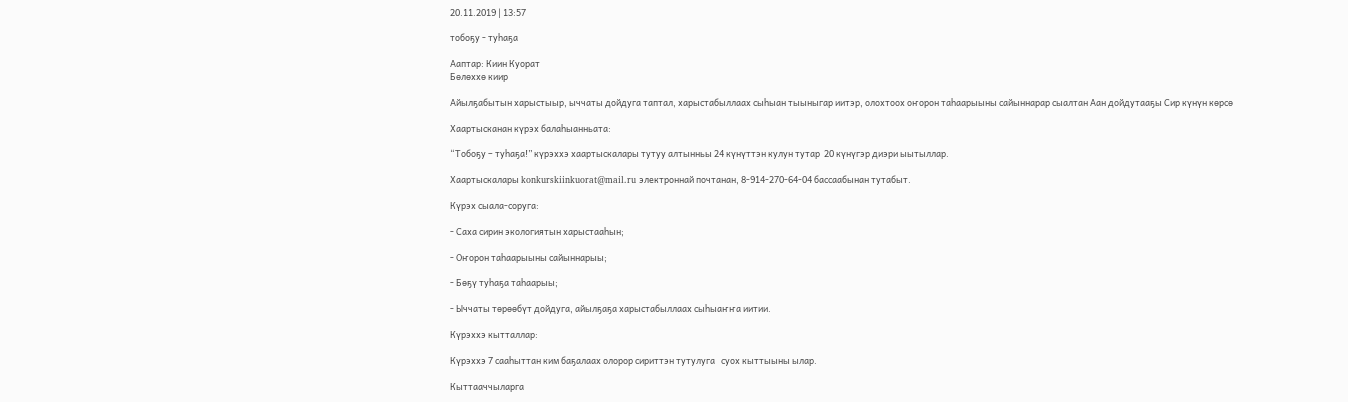20.11.2019 | 13:57

тобоҕу - туһаҕа

Ааптар: Киин Куорат
Бөлөххө киир

Айылҕабытын харыстыыр, ыччаты дойдуга таптал, харыстабыллаах сыһыан тыыныгар иитэр, олохтоох оҥорон таһаарыыны сайыннарар сыалтан Аан дойдутааҕы Сир күнүн көрсө

Хаартысканан күрэх балаһыанньата:

“Тобоҕу – туһаҕа!” күрэххэ хаартыскалары тутуу алтынньы 24 күнүттэн кулун тутар  20 күнүгэр диэри ыытыллар.

Хаартыскалары konkurskiinkuorat@mail.ru электроннай почтанан, 8-914-270-64-04 бассаабынан тутабыт.

Күрэх сыала-соруга:

- Саха сирин экологиятын харыстааһын;

- Оҥорон таһаарыыны сайыннарыы;

- Бөҕү туһаҕа таһаарыы;

- Ыччаты төрөөбүт дойдуга, айылҕаҕа харыстабыллаах сыһыаҥҥа иитии.

Күрэххэ кытталлар:

Күрэххэ 7 сааһыттан ким баҕалаах олорор сириттэн тутулуга   суох кыттыыны ылар.

Кыттааччыларга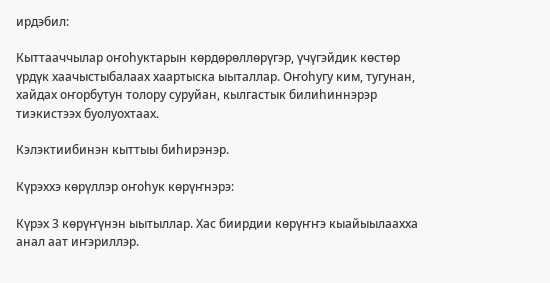ирдэбил:

Кыттааччылар оҥоһуктарын көрдөрөллөрүгэр, үчүгэйдик көстөр үрдүк хаачыстыбалаах хаартыска ыыталлар. Оҥоһугу ким, тугунан, хайдах оҥорбутун толору суруйан, кылгастык билиһиннэрэр тиэкистээх буолуохтаах.

Кэлэктиибинэн кыттыы биһирэнэр.

Күрэххэ көрүллэр оҥоһук көрүҥнэрэ:

Күрэх 3 көрүҥүнэн ыытыллар. Хас биирдии көрүҥҥэ кыайыылаахха анал аат иҥэриллэр.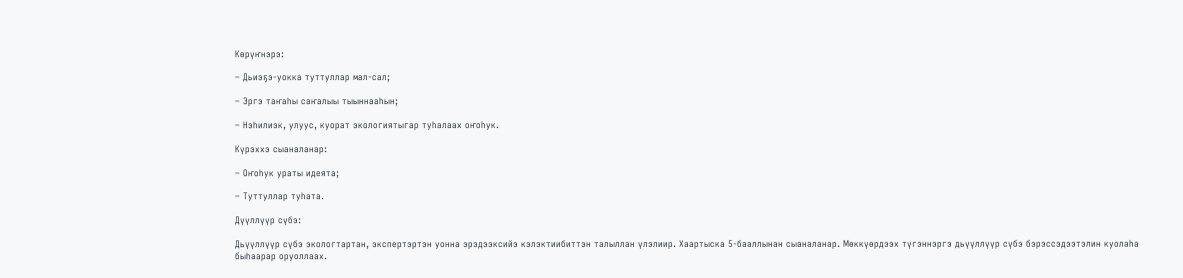Көрүҥнэрэ:

– Дьиэҕэ-уокка туттуллар мал-сал;

– Эргэ таҥаһы саҥалыы тыыннааһын;

– Нэһилиэк, улуус, куорат экологиятыгар туһалаах оҥоһук.

Күрэххэ сыаналанар:

– Оҥоһук ураты идеята;

– Туттуллар туһата.

Дүүллүүр сүбэ:

Дьүүллүүр сүбэ экологтартан, экспертэртэн уонна эрэдээксийэ кэлэктиибиттэн талыллан үлэлиир. Хаартыска 5-бааллынан сыаналанар. Мөккүөрдээх түгэннэргэ дьүүллүүр сүбэ бэрэссэдээтэлин куолаһа быһаарар оруоллаах.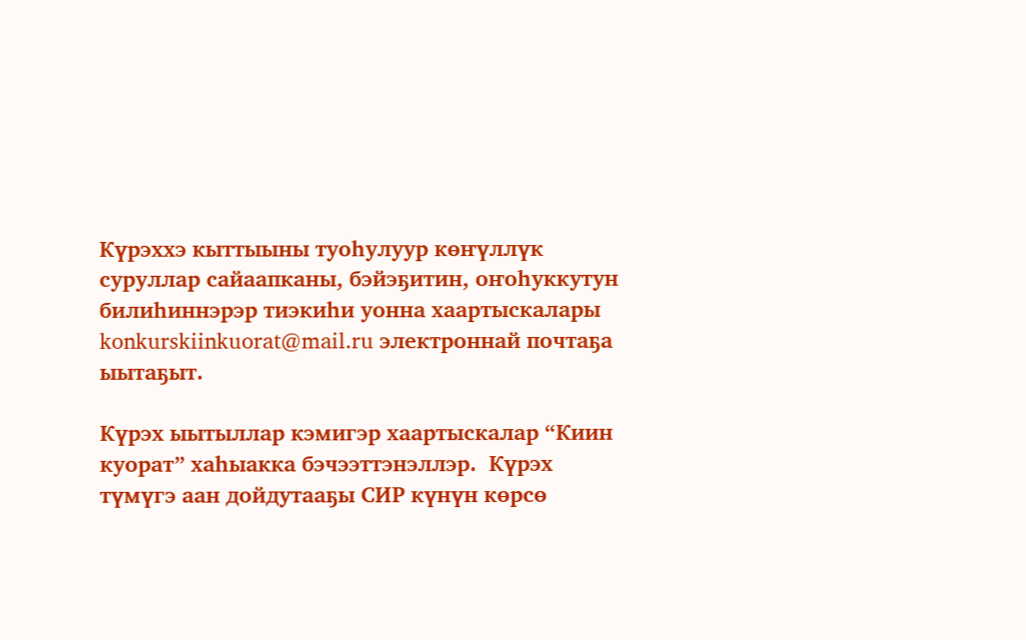Күрэххэ кыттыыны туоһулуур көҥүллүк суруллар сайаапканы, бэйэҕитин, оҥоһуккутун билиһиннэрэр тиэкиһи уонна хаартыскалары konkurskiinkuorat@mail.ru электроннай почтаҕа ыытаҕыт.

Күрэх ыытыллар кэмигэр хаартыскалар “Киин куорат” хаһыакка бэчээттэнэллэр.  Күрэх түмүгэ аан дойдутааҕы СИР күнүн көрсө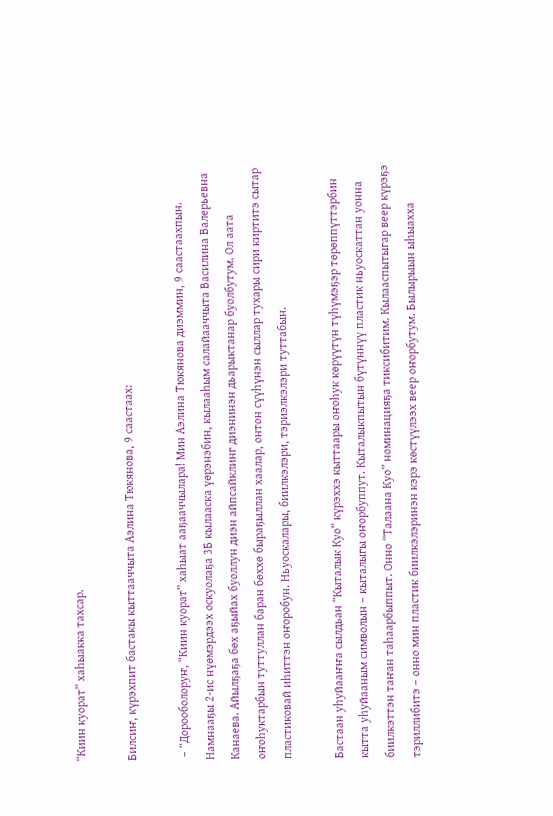“Киин куорат” хаһыакка тахсар.

Билсиҥ, күрэхпит бастакы кыттааччыта Аэлина Тюкянова, 9 саастаах:

 – “Дорооболоруҥ, “Киин куорат” хаһыат ааҕааччылара! Мин Аэлина Тюкянова диэммин, 9 саастаахпын. Намнааҕы 2-ис нүөмэрдээх оскуолаҕа 3Б кылааска үөрэнэбин, кылааһым салайааччыта Василина Валерьевна Канаева. Айылҕаҕа бөх аҕыйах буоллун диэн айпсайклинг диэнинэн дьарыктанар буолбутум. Ол аата оҥоһуктарбын туттуллан баран бөххө быраҕыллан хаалар, онтон сүүһүнэн сыллар тухары сири киртитэ сытар пластиковай иһиттэн оҥоробун. Ньуоскалары, биилкэлэри, тэриэлкэлэри туттабын.

Бастаан уһуйааҥҥа сылдьан “Кыталык Куо” күрэххэ кыттаары оҥоһук көрүүтүн түһүмэҕэр төрөппүттэрбин кытта уһуйааным символын – кыталыгы оҥорбуппут. Кыталыкпытын бүтүннүү пластик ньуоскаттан уонна биилкэттэн таҥан таһаарбыппыт. Онно “Талаана Куо” номинацияҕа тиксибитим. Кылааспытыгар веер күрэҕэ тэриллибитэ – онно мин пластик биилкэлэринэн кэрэ көстүүлээх веер оҥорбутум. Былырыын ыһыахха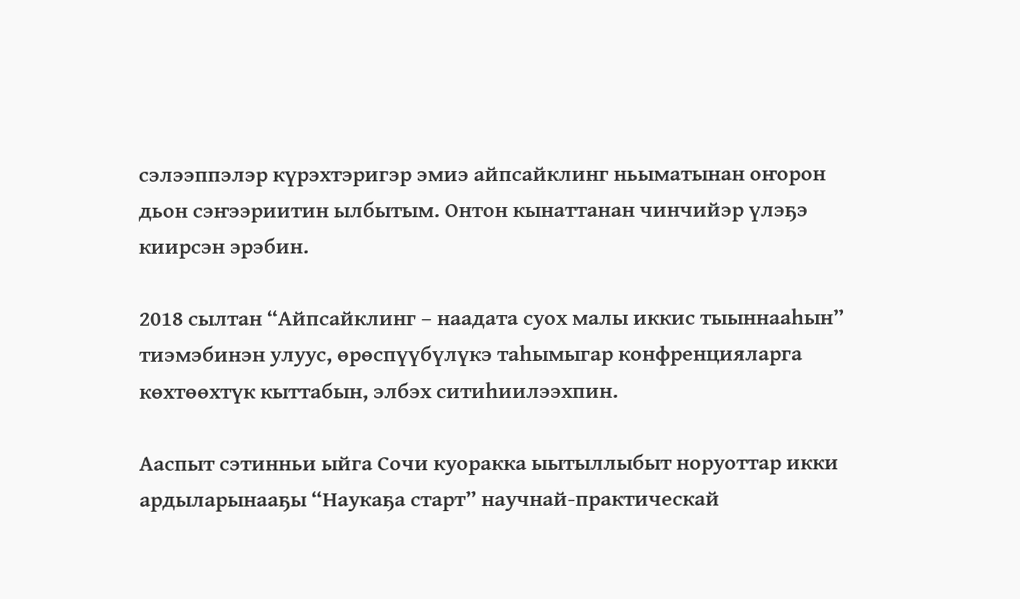сэлээппэлэр күрэхтэригэр эмиэ айпсайклинг ньыматынан оҥорон дьон сэҥээриитин ылбытым. Онтон кынаттанан чинчийэр үлэҕэ киирсэн эрэбин.

2018 сылтан “Айпсайклинг – наадата суох малы иккис тыыннааһын” тиэмэбинэн улуус, өрөспүүбүлүкэ таһымыгар конфренцияларга көхтөөхтүк кыттабын, элбэх ситиһиилээхпин.

Ааспыт сэтинньи ыйга Сочи куоракка ыытыллыбыт норуоттар икки ардыларынааҕы “Наукаҕа старт” научнай-практическай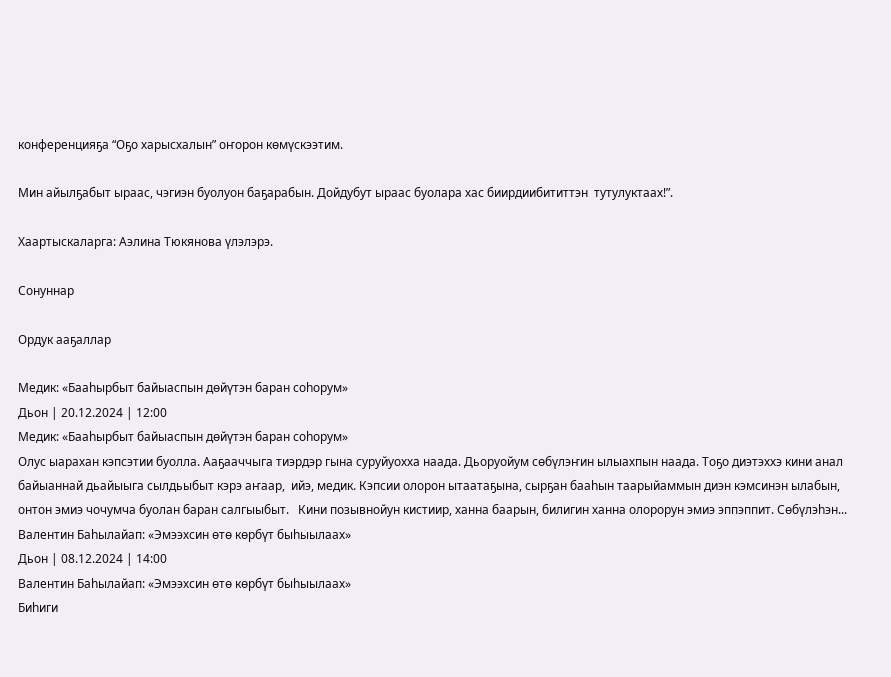конференцияҕа “Оҕо харысхалын” оҥорон көмүскээтим.

Мин айылҕабыт ыраас, чэгиэн буолуон баҕарабын. Дойдубут ыраас буолара хас биирдиибититтэн  тутулуктаах!”.

Хаартыскаларга: Аэлина Тюкянова үлэлэрэ.

Сонуннар

Ордук ааҕаллар

Медик: «Бааһырбыт байыаспын дөйүтэн баран соһорум»
Дьон | 20.12.2024 | 12:00
Медик: «Бааһырбыт байыаспын дөйүтэн баран соһорум»
Олус ыарахан кэпсэтии буолла. Ааҕааччыга тиэрдэр гына суруйуохха наада. Дьоруойум сөбүлэҥин ылыахпын наада. Тоҕо диэтэххэ кини анал байыаннай дьайыыга сылдьыбыт кэрэ аҥаар,  ийэ, медик. Кэпсии олорон ытаатаҕына, сырҕан бааһын таарыйаммын диэн кэмсинэн ылабын, онтон эмиэ чочумча буолан баран салгыыбыт.   Кини позывнойун кистиир, ханна баарын, билигин ханна олорорун эмиэ эппэппит. Сөбүлэһэн...
Валентин Баһылайап: «Эмээхсин өтө көрбүт быһыылаах»
Дьон | 08.12.2024 | 14:00
Валентин Баһылайап: «Эмээхсин өтө көрбүт быһыылаах»
Биһиги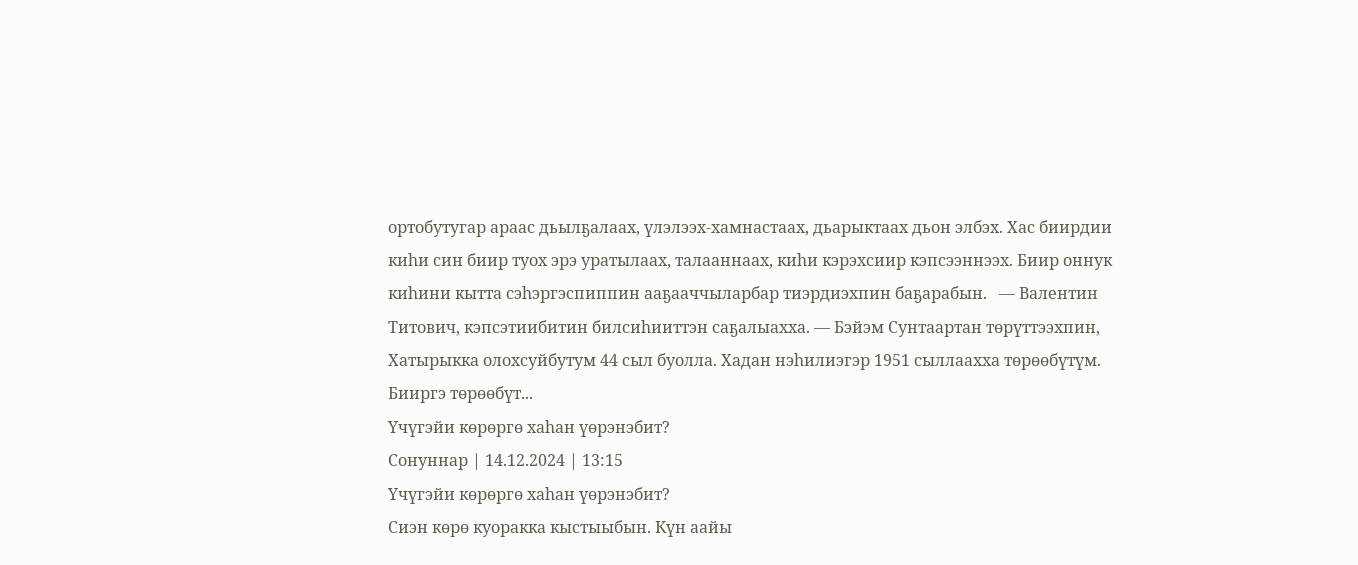ортобутугар араас дьылҕалаах, үлэлээх-хамнастаах, дьарыктаах дьон элбэх. Хас биирдии киһи син биир туох эрэ уратылаах, талааннаах, киһи кэрэхсиир кэпсээннээх. Биир оннук киһини кытта сэһэргэспиппин ааҕааччыларбар тиэрдиэхпин баҕарабын.   — Валентин Титович, кэпсэтиибитин билсиһииттэн саҕалыахха. — Бэйэм Сунтаартан төрүттээхпин, Хатырыкка олохсуйбутум 44 сыл буолла. Хадан нэһилиэгэр 1951 сыллаахха төрөөбүтүм. Бииргэ төрөөбүт...
Үчүгэйи көрөргө хаһан үөрэнэбит?
Сонуннар | 14.12.2024 | 13:15
Үчүгэйи көрөргө хаһан үөрэнэбит?
Сиэн көрө куоракка кыстыыбын. Күн аайы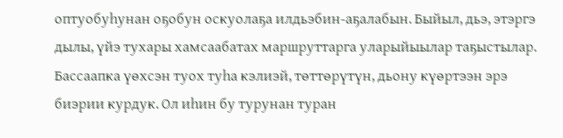оптуобуһунан оҕобун оскуолаҕа илдьэбин-аҕалабын. Быйыл, дьэ, этэргэ дылы, үйэ тухары хамсаабатах маршруттарга уларыйыылар таҕыстылар. Бассаапка үөхсэн туох туһа кэлиэй, төттөрүтүн, дьону күөртээн эрэ биэрии курдук. Ол иһин бу турунан туран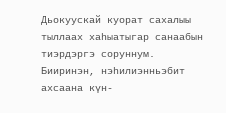Дьокуускай куорат сахалыы тыллаах хаһыатыгар санаабын тиэрдэргэ соруннум.  Бииринэн, нэһилиэнньэбит ахсаана күн-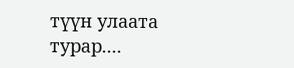түүн улаата турар....